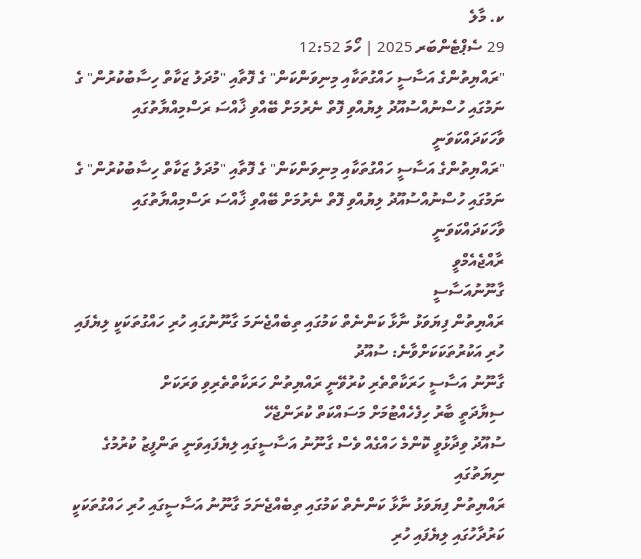ކ. މާލެ
29 ސެޕްޓެންބަރ 2025 | ހޯމަ 12:52
"ރައްޔިތުންގެ އަސާސީ ހައްގުތަކާއި މިނިވަންކަން" ގެ ފޮތާއި "މުދަލު ޒަކާތް ހިސާބުކުރުން" ގެ ނަމުގައި ހުސްނުއްސުއޫދު ލިޔުއްވި ފޮތް ނެރުމަށް ބޭއްވި ޚާއްސަ ރަސްމިއްޔާތުގައި ވާހަކަދައްކަވަނީ
"ރައްޔިތުންގެ އަސާސީ ހައްގުތަކާއި މިނިވަންކަން" ގެ ފޮތާއި "މުދަލު ޒަކާތް ހިސާބުކުރުން" ގެ ނަމުގައި ހުސްނުއްސުއޫދު ލިޔުއްވި ފޮތް ނެރުމަށް ބޭއްވި ޚާއްސަ ރަސްމިއްޔާތުގައި ވާހަކަދައްކަވަނީ
ރާއްޖެއެމްވީ
ގާނޫނުއަސާސީ
ރައްޔިތުން ފިޔަވަޅު ނާޅާ ކަންނެތް ކަމުގައި ތިބެއްޖެނަމަ ގާނޫނުގައި ހުރި ހައްގުތަކަކީ ލިޔެފައި ހުރި އަކުރުތަކަކަށްވާނެ: ސުއޫދު
ގާނޫނު އަސާސީ ހަރަކާތްތެރި ކުރުވޭނީ ރައްޔިތުން ހަރަކާތްތެރިވި ވަރަކަށް
ސިޔާދަތީ ބާރު ހިފެހެއްޓުމަށް މަސައްކަތް ކުރަންޖެހޭ
ސުއޫދު ވިދާޅުވީ ކޮންމެ ހައްގެއް ވެސް ގާނޫނު އަސާސީގައި ލިޔެފައިވަނީ ތަންފީޒު ކުރުމުގެ ނިޔަތުގައި
ރައްޔިތުން ފިޔަވަޅު ނާޅާ ކަންނެތް ކަމުގައި ތިބެއްޖެނަމަ ގާނޫނު އަސާސީގައި ހުރި ހައްގުތަކަކީ ކަރުދާހުގައި ލިޔެފައި ހުރި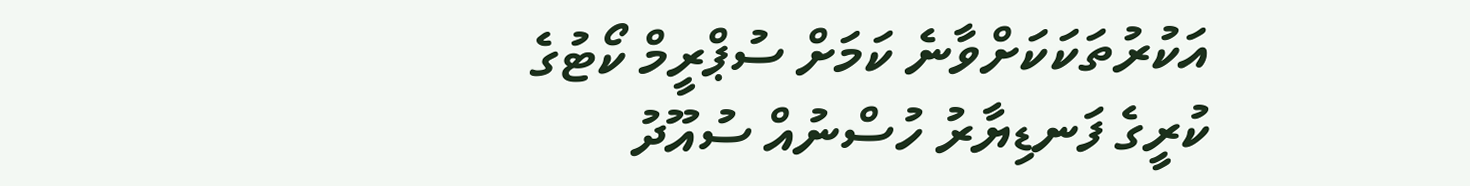އަކުރުތަކަކަށްވާނެ ކަމަށް ސުޕްރީމް ކޯޓުގެ ކުރީގެ ފަނޑިޔާރު ހުސްނުއް ސުއޫދު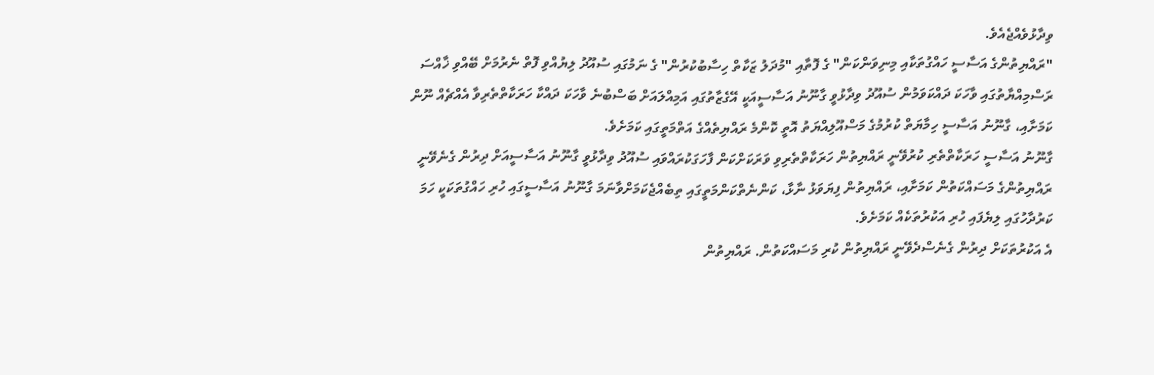ވިދާޅުވެއްޖެއެވެ.
"ރައްޔިތުންގެ އަސާސީ ހައްގުތަކާއި މިނިވަންކަން" ގެ ފޮތާއި "މުދަލު ޒަކާތް ހިސާބުކުރުން" ގެ ނަމުގައި ސުއޫދު ލިޔުއްވި ފޮތް ނެރުމަށް ބޭއްވި ޚާއްސަ ރަސްމިއްޔާތުގައި ވާހަކަ ދައްކަވަމުން ސުއޫދު ވިދާޅުވީ ގާނޫނު އަސާސީއަކީ އޭގެޒާތުގައި އަމިއްލައަށް ބަސްބުނެ ވާހަކަ ދައްކާ ހަރަކާތްތެރިވާ އެއްޗެއް ނޫން ކަމަށާއި، ގާނޫނު އަސާސީ ހިމާޔަތް ކުރުމުގެ މަސްއޫލިއްޔަތު އޮތީ ކޮންމެ ރައްޔިތެއްގެ އަތްމަތީގައި ކަމަށެވެ.
ގާނޫނު އަސާސީ ހަރަކާތްތެރި ކުރުވޭނީ ރައްޔިތުން ހަރަކާތްތެރިވި ވަރަކަށްކަން ފާހަގަކުރައްވައި ސުއޫދު ވިދާޅުވީ ގާނޫނު އަސާސީއަށް ދިރުން ގެނެވޭނީ ރައްޔިތުންގެ މަސައްކަތުން ކަމަށާއި، ރައްޔިތުން ފިޔަވަޅު ނާޅާ، ކަންނެތްކަންމަތީގައި ތިބެއްޖެކަމަށްވާނަމަ ގާނޫނު އަސާސީގައި ހުރި ހައްގުތަކަކީ ހަމަ ކަރުދާހުގައި ލިޔެފައި ހުރި އަކުރުތަކެއް ކަމަށެވެ.
އެ އަކުރުތަކަށް ދިރުން ގެނެސްދެވޭނީ ރައްޔިތުން ކުރި މަސައްކަތުން. ރައްޔިތުން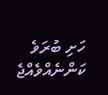ހަށި ބުރަވެ ކަންނެއްވެއްޖެ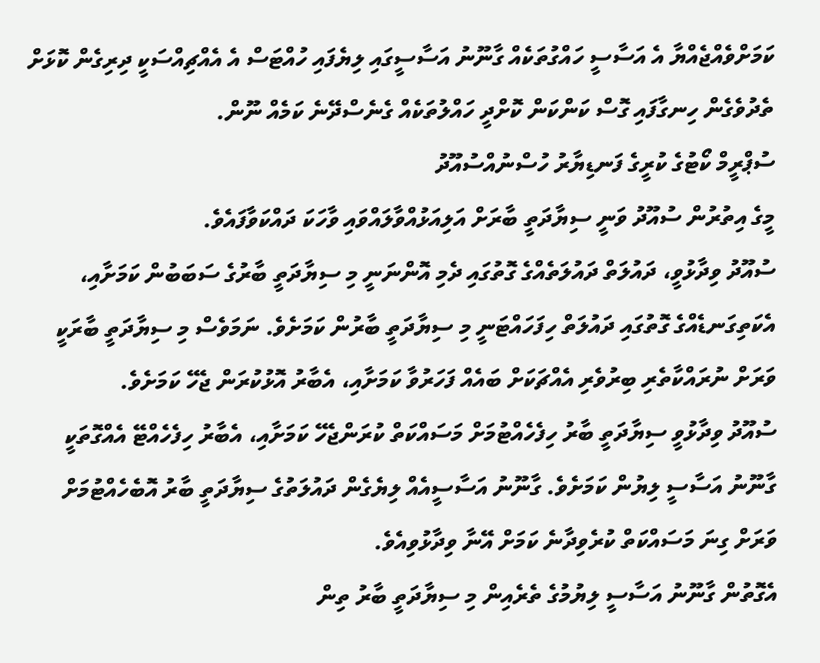ކަމަށްވެއްޖެއްޔާ އެ އަސާސީ ހައްގުތަކެއް ގާނޫނު އަސާސީގައި ލިޔެފައި ހުއްޓަސް އެ އެއްޗިއްސަކީ ދިރިގެން ކޮޅަށް ތެދުވެގެން ހިނގާފައި ގޮސް ކަންކަން ކޮށްދީ ހައްލުތަކެއް ގެނެސްދޭނެ ކަމެއް ނޫން.
ސުޕްރީމް ކޯޓުގެ ކުރީގެ ފަނޑިޔާރު ހުސްނުއްސުއޫދު
މީގެ އިތުރުން ސުއޫދު ވަނީ ސިޔާދަތީ ބާރަށް އަލިއަޅުއްވާލައްވައި ވާހަކަ ދައްކަވާފައެވެ.
ސުއޫދު ވިދާޅުވީ، ދައުލަތް ދައުލަތެއްގެ ގޮތުގައި ދެމި އޮންނަނީ މި ސިޔާދަތީ ބާރުގެ ސަބަބުން ކަމަށާއި، އެކަތިގަނޑެއްގެ ގޮތުގައި ދައުލަތް ހިފަހައްޓަނީ މި ސިޔާދަތީ ބާރުން ކަމަށެވެ. ނަމަވެސް މި ސިޔާދަތީ ބާރަކީ ވަރަށް ނުރައްކާތެރި ބިރުވެރި އެއްޗަކަށް ބައެއް ފަހަރުވާ ކަމަށާއި، އެބާރު އޮޅުކުރަން ޖެހޭ ކަމަށެވެ.
ސުއޫދު ވިދާޅުވީ ސިޔާދަތީ ބާރު ހިފެހެއްޓުމަށް މަސައްކަތް ކުރަންޖެހޭ ކަމަށާއި، އެބާރު ހިފެހެއްޓޭ އެއްގޮތަކީ ގާނޫނު އަސާސީ ލިޔުން ކަމަށެވެ. ގާނޫނު އަސާސީއެއް ލިޔެގެން ދައުލަތުގެ ސިޔާދަތީ ބާރު އޮބެހެއްޓުމަށް ވަރަށް ގިނަ މަސައްކަތް ކުރެވިދާނެ ކަމަށް އޭނާ ވިދާޅުވިއެވެ.
އެގޮތުން ގާނޫނު އަސާސީ ލިޔުމުގެ ތެރެއިން މި ސިޔާދަތީ ބާރު ތިން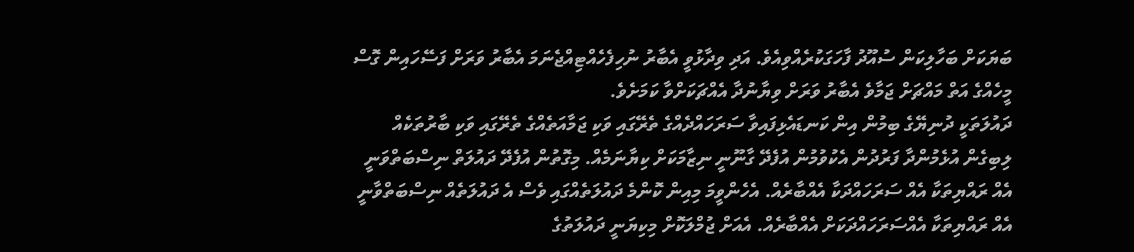ބަޔަކަށް ބަހާލިކަން ސުއޫދު ފާހަގަކުރެއްވިއެވެ. އަދި ވިދާޅުވީ އެބާރު ނުހިފެހެއްޓިއްޖެނަމަ އެބާރު ވަރަށް ފަސޭހައިން ގޮސް މީހެއްގެ އަތް މައްޗަށް ޖަމާވެ އެބާރު ވަރަށް ވިޔާނުދާ އެއްޗަކަށްވާ ކަމަށެވެ.
ދައުލަތަކީ ދުނިޔޭގެ ބިމުން އިން ކަނޑައެޅިފައިވާ ސަރަހައްދެއްގެ ތެރޭގައި ވަކި ޖަމާއަތެއްގެ ތެރޭގައި ވަކި ބާރުތަކެއް ލިބިގެން އުޅެމުންދާ ފަރުދުން އެކުވުމުން އުފެދޭ ގާނޫނީ ނިޒާމަކަށް ކިޔާނަމެއް. މިގޮތުން އުފެދޭ ދައުލަތް ނިސްބަތްވަނީ އެއް ރައްޔިތަކާ އެއް ސަރަހައްދަކާ އެއްބާރެއް. އެހެންވީމަ މިއިން ކޮންމެ ދައުލަތެއްގައި ވެސް އެ ދައުލަތެއް ނިސްބަތްވާނީ އެއް ރައްޔިތަކާ އެއްސަރަހައްދަކަށް އެއްބާރެއް. އެއަށް ޖުމްލަކޮށް މިކިޔަނީ ދައުލަތުގެ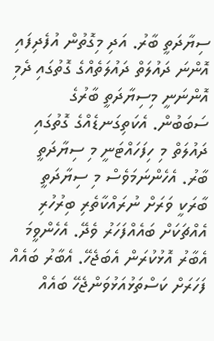ސިޔާދަތީ ބާރު. އަދި މިގޮތުން އުފެދިފައި އޮންނަ ދައުލަތް ދައުލަތެއްގެ ގޮތުގައި ދެމި އޮންނަނީ މިސިޔާދަތީ ބާރުގެ ސަބަބުން. އެކަތިގަނޑެއްގެ ގޮތުގައި ދައުލަތް މި ހިފަހައްޓަނީ މި ސިޔާދަތީ ބާރު. އެހެންނަމަވެސް މި ސިޔާދަތީ ބާރަކީ ވަރަށް ނުރައްކާތެރި ބިރުހުރި އެއްޗަކަށް ބައެއްފަހަރު ވެދޭ. އެހެންވީމަ އެބާރު އޮޅުކުރަން އެބަޖެހޭ. އެބާރު ބައެއް ފަހަރަށް ކަސްތަޅުއަޅުވަންޖެހޭ ބައެއް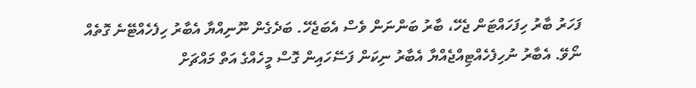ފަހަރު ބާރު ހިފަހައްޓަން ޖެހޭ، ބާރު ބަންނަން ވެސް އެބަޖެހޭ. ބަދެގެން ނޫނިއްޔާ އެބާރު ހިފެހެއްޓޭނެ ގޮތެއް ނޯވޭ. އެބާރު ނުހިފެހެއްޓިއްޖެއްޔާ އެބާރު ނިކަން ފަސޭހައިން ގޮސް މީހެއްގެ އަތް މައްޗަށް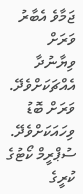ޖަމާވެ އެބާރު ވަރަށް ވިޔާނުދާ އެއްޗަކަށްވެދޭ. ވަރަށް ބޮޑު ވިހައަކަށްވެދޭ.
ސުޕްރީމް ކޯޓުގެ ކުރީގެ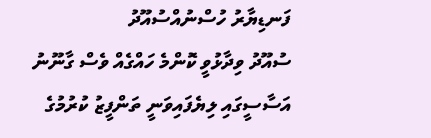ފަނޑިޔާރު ހުސްނުއްސުއޫދު
ސުއޫދު ވިދާޅުވީ ކޮންމެ ހައްގެއް ވެސް ގާނޫނު އަސާސީގައި ލިޔެފައިވަނީ ތަންފީޒު ކުރުމުގެ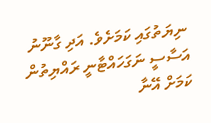ނިޔަތުގައި ކަމަށެވެ. އަދި ގާނޫނު އަސާސީ ނަގަހައްޓާނީ ރައްޔިތުން ކަމަށް އޭނާ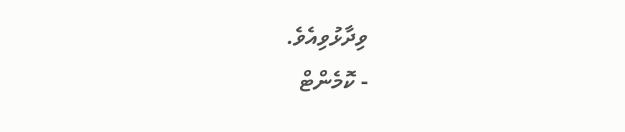ވިދާޅުވިއެވެ.
- ކޮމެންޓް